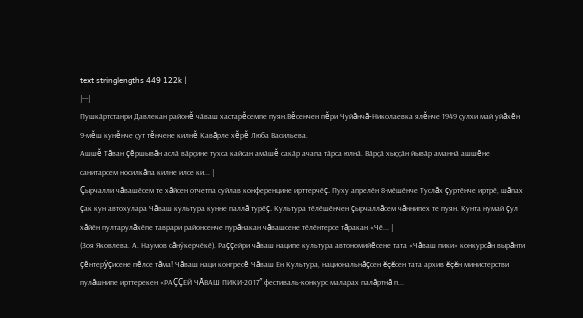text stringlengths 449 122k |
|---|
Пушкӑртстанри Давлекан районě чӑваш хастарěсемпе пуян.Вěсенчен пěри Чуйăнчă-Николаевка ялěнче 1949 ҫулхи май уйăхĕн 9-мěш кунěнче ҫут тěнчене килнě Кавăрле хěрě Люба Васильева.
Ашшě Тăван çĕршывăн аслӑ вӑрҫине тухса кайсан амӑшě сакӑр ачапа тӑрса юлнӑ. Вӑрҫӑ хыҫҫӑн йывӑр аманнӑ ашшĕне санитарсем носилкăпа килне илсе ки... |
Çырчалли чăвашӗсем те хăйсен отчетпа суйлав конференцине ирттерчӗç. Пуху апрелӗн 8-мӗшӗнче Туслăх çуртӗнче иртрӗ, шăпах çак кун автохулара Чăваш культура кунне паллă турӗç. Культура тӗлӗшӗнчен çырчаллăсем чăннипех те пуян. Кунта нумай çул хăйӗн пултарулăхӗпе таврари районсенче пурăнакан чăвашсене тӗлӗнтерсе тăракан «Чӗ... |
(Зоя Яковлева. А. Наумов сăнӳкерчӗкӗ). Раççейри чăваш наципе культура автономийĕсене тата «Чăваш пики» конкурсăн вырăнти çĕнтерÿçисене пĕлсе тăма! Чăваш наци конгресĕ Чăваш Ен Культура, национальнăçсен ĕçĕсен тата архив ĕçĕн министерстви пулăшнипе ирттерекен «РАÇÇЕЙ ЧĂВАШ ПИКИ-2017″ фестиваль-конкурс маларах палăртнă п...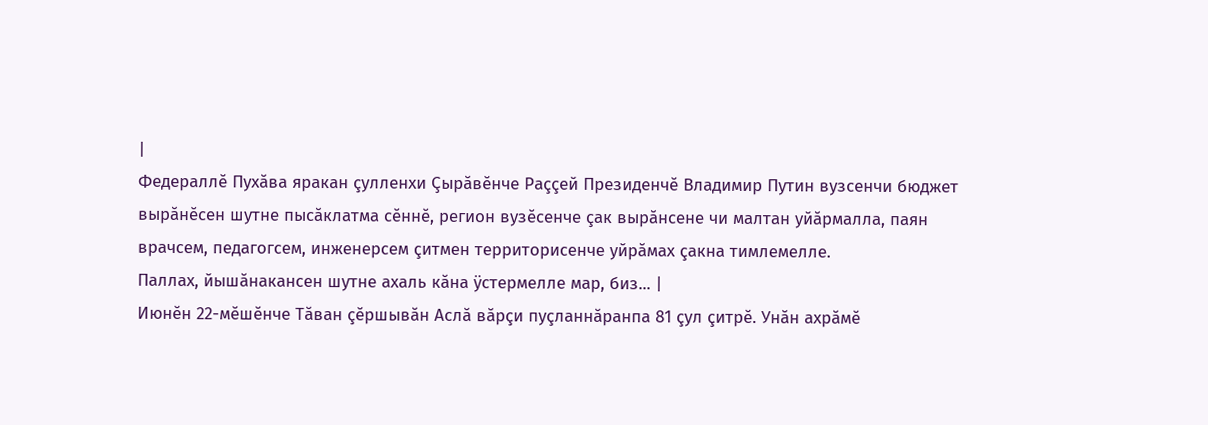|
Федераллĕ Пухăва яракан çулленхи Çырăвĕнче Раççей Президенчĕ Владимир Путин вузсенчи бюджет вырăнĕсен шутне пысăклатма сĕннĕ, регион вузĕсенче çак вырăнсене чи малтан уйăрмалла, паян врачсем, педагогсем, инженерсем çитмен территорисенче уйрăмах çакна тимлемелле.
Паллах, йышăнакансен шутне ахаль кăна ÿстермелле мар, биз... |
Июнĕн 22-мĕшĕнче Тăван çĕршывăн Аслă вăрçи пуçланнăранпа 81 çул çитрĕ. Унăн ахрăмĕ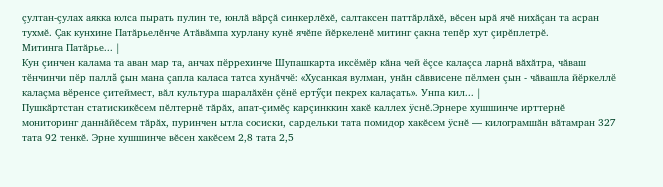çултан-çулах аякка юлса пырать пулин те, юнлă вăрçă синкерлĕхĕ, салтаксен паттăрлăхĕ, вĕсен ырă ячĕ нихăçан та асран тухмĕ. Çак кунхине Патăрьелĕнче Атăвăмпа хурлану кунĕ ячĕпе йĕркеленĕ митинг çакна тепĕр хут çирĕплетрĕ.
Митинга Патăрье... |
Кун çинчен калама та аван мар та, анчах пӗррехинче Шупашкарта иксӗмӗр кăна чей ӗçсе калаçса ларнă вăхăтра, чăваш тӗнчинчи пӗр паллă çын мана çапла каласа татса хунăччӗ: «Хусанкая вулман, унăн сăввисене пӗлмен çын - чăвашла йӗркеллӗ калаçма вӗренсе çитеймест, вăл культура шаралăхӗн çӗнӗ ертӳçи пекрех калаçать». Унпа кил... |
Пушкăртстан статискикĕсем пĕлтернĕ тăрăх, апат-çимĕç карçинккин хакĕ каллех ÿснĕ.Эрнере хушшинче ирттернĕ мониторинг даннăйĕсем тăрăх, пуринчен ытла сосиски, сардельки тата помидор хакĕсем ÿснĕ — килограмшăн вăтамран 327 тата 92 тенкĕ. Эрне хушшинче вĕсен хакĕсем 2,8 тата 2,5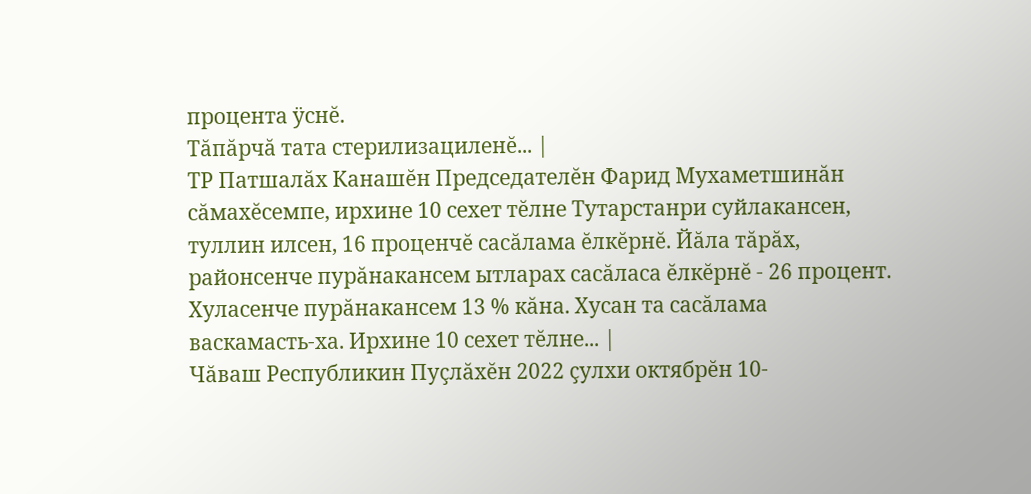процента ÿснĕ.
Тăпăрчă тата стерилизациленĕ... |
ТР Патшалăх Канашĕн Председателĕн Фарид Мухаметшинăн сăмахĕсемпе, ирхине 10 сехет тĕлне Тутарстанри суйлакансен, туллин илсен, 16 проценчĕ сасăлама ĕлкĕрнĕ. Йăла тăрăх, районсенче пурăнакансем ытларах сасăласа ĕлкĕрнĕ - 26 процент. Хуласенче пурăнакансем 13 % кăна. Хусан та сасăлама васкамасть-ха. Ирхине 10 сехет тĕлне... |
Чăваш Республикин Пуçлăхĕн 2022 çулхи октябрĕн 10-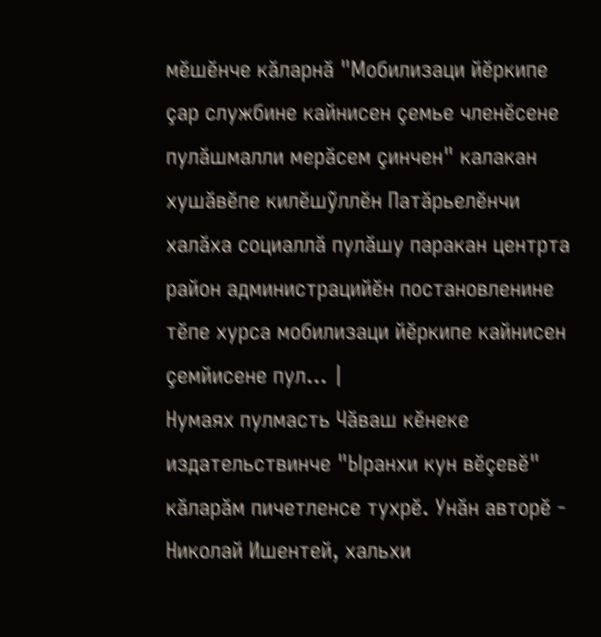мĕшĕнче кăларнă "Мобилизаци йĕркипе çар службине кайнисен çемье членĕсене пулăшмалли мерăсем çинчен" калакан хушăвĕпе килĕшỹллĕн Патăрьелĕнчи халăха социаллă пулăшу паракан центрта район администрацийĕн постановленине тĕпе хурса мобилизаци йĕркипе кайнисен çемйисене пул... |
Нумаях пулмасть Чăваш кĕнеке издательствинче "Ыранхи кун вĕçевĕ" кăларăм пичетленсе тухрĕ. Унăн авторĕ - Николай Ишентей, хальхи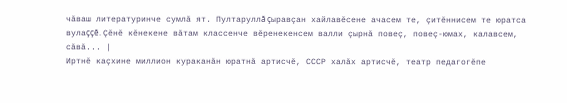чăваш литературинче сумлă ят. Пултаруллă çыравçан хайлавĕсене ачасем те, çитĕннисем те юратса вулаççĕ. Çĕнĕ кĕнекене вăтам классенче вĕренекенсем валли çырнă повеç, повеç-юмах, калавсем, сăвă... |
Иртнĕ каçхине миллион кураканăн юратнă артисчĕ, СССР халăх артисчĕ, театр педагогĕпе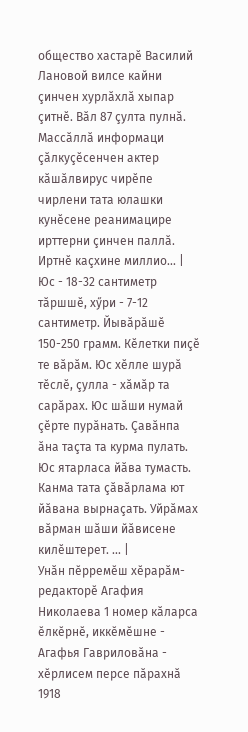общество хастарĕ Василий Лановой вилсе кайни çинчен хурлăхлă хыпар çитнĕ. Вăл 87 çулта пулнă. Массăллă информаци çăлкуçĕсенчен актер кăшăлвирус чирĕпе чирлени тата юлашки кунĕсене реанимацире ирттерни çинчен паллă.
Иртнĕ каçхине миллио... |
Юс - 18-32 сантиметр тăршшĕ, хӳри - 7-12 сантиметр. Йывăрăшĕ 150-250 грамм. Кĕлетки пиçĕ те вăрăм. Юс хĕлле шурă тĕслĕ, çулла - хăмăр та сарăрах. Юс шăши нумай çĕрте пурăнать. Çавăнпа ăна таçта та курма пулать. Юс ятарласа йăва тумасть. Канма тата çăвăрлама ют йăвана вырнаçать. Уйрăмах вăрман шăши йăвисене килĕштерет. ... |
Унăн пӗрремӗш хӗрарăм-редакторӗ Агафия Николаева 1 номер кăларса ӗлкӗрнӗ, иккӗмӗшне - Агафья Гавриловăна - хӗрлисем персе пăрахнă 1918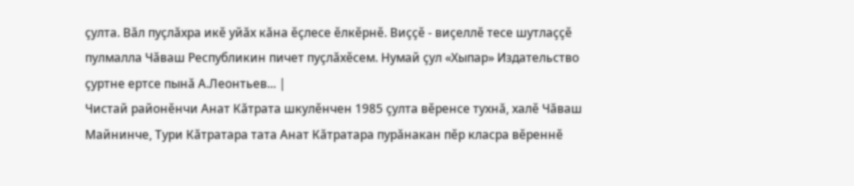çулта. Вăл пуçлăхра икӗ уйăх кăна ӗçлесе ӗлкӗрнӗ. Виççӗ - виçеллӗ тесе шутлаççӗ пулмалла Чăваш Республикин пичет пуçлăхӗсем. Нумай çул «Хыпар» Издательство çуртне ертсе пынă А.Леонтьев... |
Чистай районӗнчи Анат Кăтрата шкулӗнчен 1985 çулта вӗренсе тухнă, халӗ Чăваш Майнинче, Тури Кăтратара тата Анат Кăтратара пурăнакан пӗр класра вӗреннӗ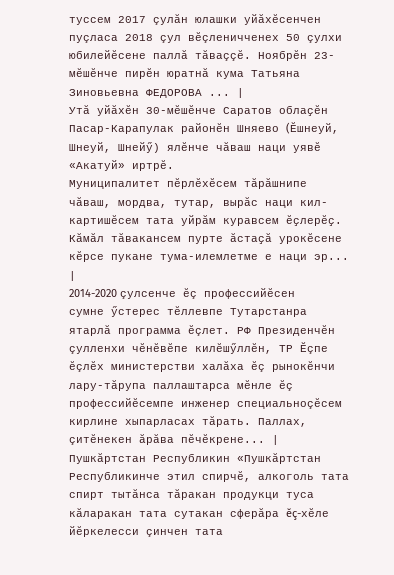туссем 2017 çулăн юлашки уйăхӗсенчен пуçласа 2018 çул вӗçленичченех 50 çулхи юбилейӗсене паллă тăваççӗ. Ноябрӗн 23-мӗшӗнче пирӗн юратнă кума Татьяна Зиновьевна ФЕДОРОВА ... |
Утӑ уйӑхӗн 30-мӗшӗнче Саратов облаҫӗн Пасар-Карапулак районӗн Шняево (Ĕшнеуй, Шнеуй, Шнейӳ) ялӗнче чӑваш наци уявӗ «Акатуй» иртрӗ.
Муниципалитет пӗрлӗхӗсем тӑрӑшнипе чӑваш, мордва, тутар, вырӑс наци кил-картишӗсем тата уйрӑм куравсем ӗҫлерӗҫ.
Кӑмӑл тӑвакансем пурте ӑстаҫӑ урокӗсене кӗрсе пукане тума-илемлетме е наци эр... |
2014-2020 çулсенче ӗç профессийӗсен сумне ӳстерес тӗллевпе Тутарстанра ятарлă программа ӗçлет. РФ Президенчӗн çулленхи чӗнӗвӗпе килӗшӳллӗн, ТР Ӗçпе ӗçлӗх министерстви халăха ӗç рынокӗнчи лару-тăрупа паллаштарса мӗнле ӗç профессийӗсемпе инженер специальноçӗсем кирлине хыпарласах тăрать. Паллах, çитӗнекен ăрăва пӗчӗкрене... |
Пушкăртстан Республикин «Пушкăртстан Республикинче этил спирчĕ, алкоголь тата спирт тытăнса тăракан продукци туса кăларакан тата сутакан сферăра ĕç-хĕле йĕркелесси çинчен тата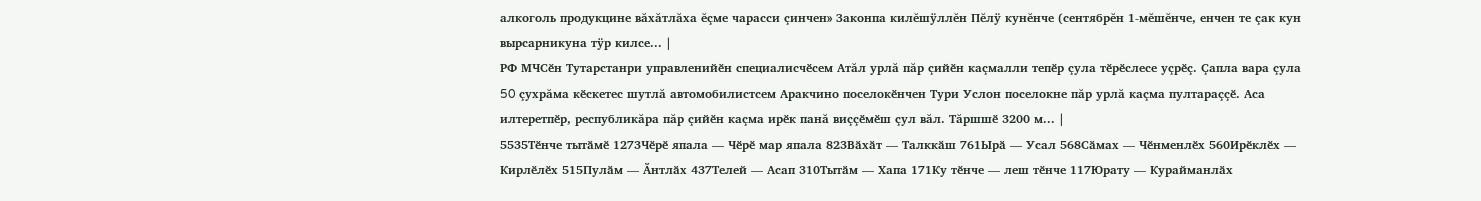алкоголь продукцине вăхăтлăха ĕçме чарасси çинчен» Законпа килĕшÿллĕн Пĕлÿ кунĕнче (сентябрĕн 1-мĕшĕнче, енчен те çак кун вырсарникуна тÿр килсе... |
РФ МЧСӗн Тутарстанри управленийӗн специалисчӗсем Атăл урлă пăр çийӗн каçмалли тепӗр çула тӗрӗслесе уçрӗç. Çапла вара çула 50 çухрăма кӗскетес шутлă автомобилистсем Аракчино поселокӗнчен Тури Услон поселокне пăр урлă каçма пултараççӗ. Аса илтеретпӗр, республикăра пăр çийӗн каçма ирӗк панă виççӗмӗш çул вăл. Тăршшӗ 3200 м... |
5535Тӗнче тытӑмӗ 1273Чӗрӗ япала — Чӗрӗ мар япала 823Вӑхӑт — Талккӑш 761Ырӑ — Усал 568Сӑмах — Чӗнменлӗх 560Ирӗклӗх — Кирлӗлӗх 515Пулӑм — Ӑнтлӑх 437Телей — Асап 310Тытӑм — Хапа 171Ку тӗнче — леш тӗнче 117Юрату — Курайманлӑх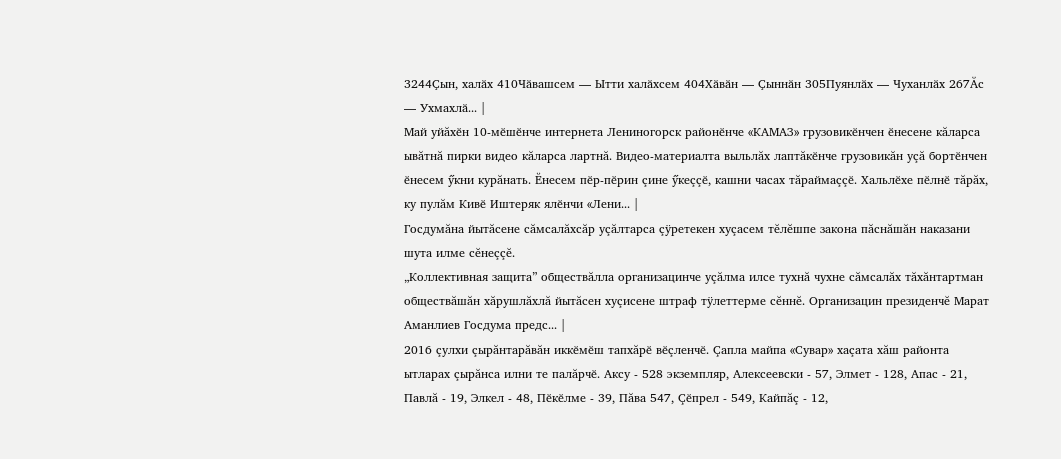3244Ҫын, халӑх 410Чӑвашсем — Ытти халӑхсем 404Хӑвӑн — Ҫыннӑн 305Пуянлӑх — Чуханлӑх 267Ӑс — Ухмахлӑ... |
Май уйăхӗн 10-мӗшӗнче интернета Лениногорск районӗнче «КАМАЗ» грузовикӗнчен ӗнесене кăларса ывăтнă пирки видео кăларса лартнă. Видео-материалта выльлăх лаптăкӗнче грузовикăн уçă бортӗнчен ӗнесем ӳкни курăнать. Ӗнесем пӗр-пӗрин çине ӳкеççӗ, кашни часах тăраймаççӗ. Хальлӗхе пӗлнӗ тăрăх, ку пулăм Кивӗ Иштеряк ялӗнчи «Лени... |
Госдумăна йытăсене сăмсалăхсăр уçăлтарса çÿретекен хуçасем тĕлĕшпе закона пăснăшăн наказани шута илме сĕнеççĕ.
„Коллективная защита” обществăлла организацинче уçăлма илсе тухнă чухне сăмсалăх тăхăнтартман обществăшăн хăрушлăхлă йытăсен хуçисене штраф тÿлеттерме сĕннĕ. Организацин президенчĕ Марат Аманлиев Госдума предс... |
2016 çулхи çырăнтарăвăн иккӗмӗш тапхăрӗ вӗçленчӗ. Çапла майпа «Сувар» хаçата хăш районта ытларах çырăнса илни те палăрчӗ. Аксу - 528 экземпляр, Алексеевски - 57, Элмет - 128, Апас - 21, Павлă - 19, Элкел - 48, Пӗкӗлме - 39, Пăва 547, Çӗпрел - 549, Кайпăç - 12,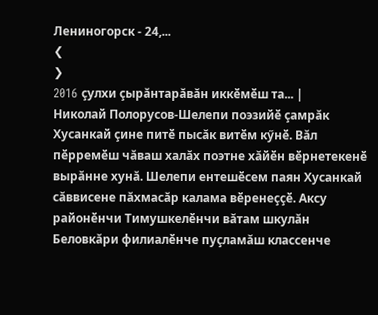Лениногорск - 24,...
❮
❯
2016 çулхи çырăнтарăвăн иккӗмӗш та... |
Николай Полорусов-Шелепи поэзийӗ çамрăк Хусанкай çине питӗ пысăк витӗм кӳнӗ. Вăл пӗрремӗш чăваш халăх поэтне хăйӗн вӗрнетекенӗ вырăнне хунă. Шелепи ентешӗсем паян Хусанкай сăввисене пăхмасăр калама вӗренеççӗ. Аксу районӗнчи Тимушкелӗнчи вăтам шкулăн Беловкăри филиалӗнче пуçламăш классенче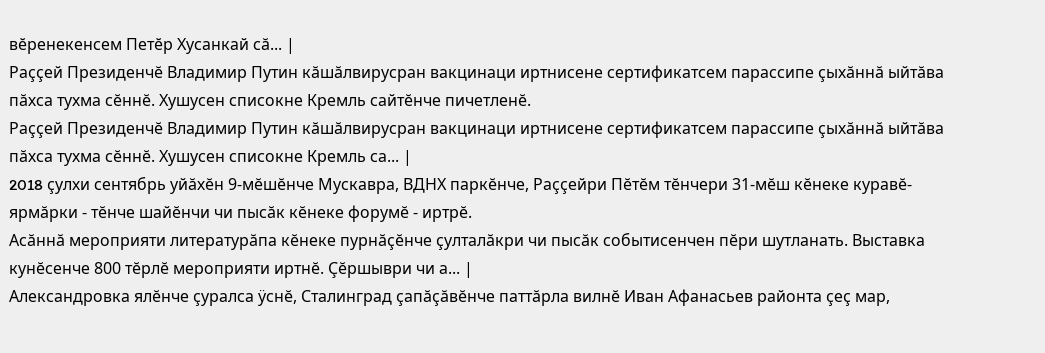вӗренекенсем Петӗр Хусанкай сă... |
Раççей Президенчĕ Владимир Путин кăшăлвирусран вакцинаци иртнисене сертификатсем парассипе çыхăннă ыйтăва пăхса тухма сĕннĕ. Хушусен списокне Кремль сайтĕнче пичетленĕ.
Раççей Президенчĕ Владимир Путин кăшăлвирусран вакцинаци иртнисене сертификатсем парассипе çыхăннă ыйтăва пăхса тухма сĕннĕ. Хушусен списокне Кремль са... |
2018 çулхи сентябрь уйăхĕн 9-мĕшĕнче Мускавра, ВДНХ паркĕнче, Раççейри Пĕтĕм тĕнчери 31-мĕш кĕнеке куравĕ-ярмăрки - тĕнче шайĕнчи чи пысăк кĕнеке форумĕ - иртрĕ.
Асăннă мероприяти литературăпа кĕнеке пурнăçĕнче çулталăкри чи пысăк событисенчен пĕри шутланать. Выставка кунĕсенче 800 тĕрлĕ мероприяти иртнĕ. Çĕршыври чи а... |
Александровка ялĕнче çуралса ÿснĕ, Сталинград çапăçăвĕнче паттăрла вилнĕ Иван Афанасьев районта çеç мар,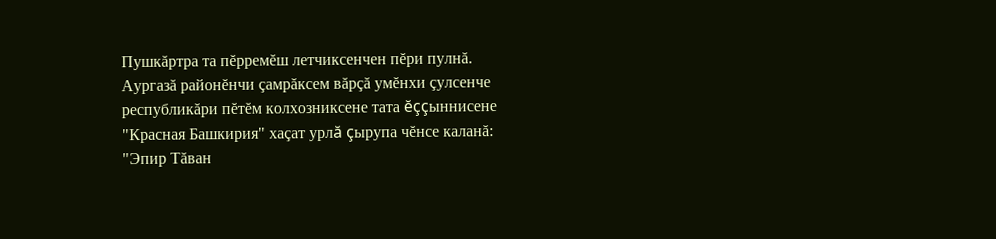Пушкăртра та пĕрремĕш летчиксенчен пĕри пулнă.
Аургазă районĕнчи çамрăксем вăрçă умĕнхи çулсенче республикăри пĕтĕм колхозниксене тата ĕççыннисене "Красная Башкирия" хаçат урлă çырупа чĕнсе каланă: "Эпир Тăван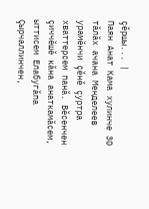çĕршы... |
Паян Анат Кама хулинче 30 тăлăх ачана Менделеев урамӗнчи çӗнӗ çуртра хваттерсем панă. Вӗсенчен çиччӗшӗ кăна анаткамăсем, ыттисем Елабугăпа Çырчаллинчен,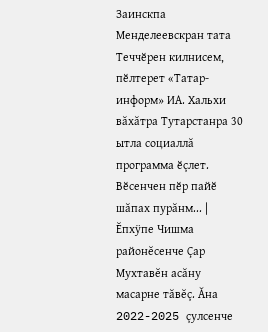Заинскпа Менделеевскран тата Теччӗрен килнисем, пӗлтерет «Татар-информ» ИА. Хальхи вăхăтра Тутарстанра 30 ытла социаллă программа ӗçлет. Вӗсенчен пӗр пайӗ шăпах пурăнм... |
Ĕпхÿпе Чишма районĕсенче Çар Мухтавĕн асăну масарне тăвĕç. Ăна 2022-2025 çулсенче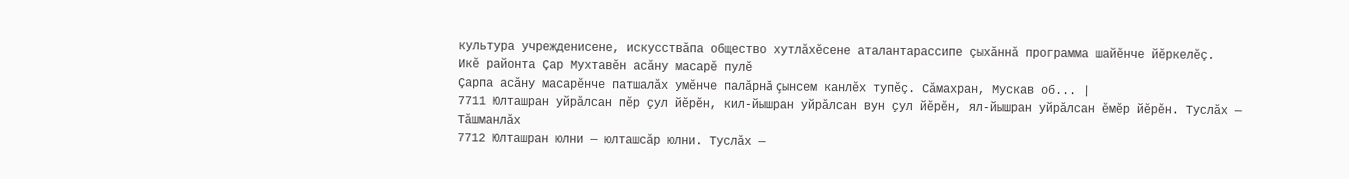культура учрежденисене, искусствăпа общество хутлăхĕсене аталантарассипе çыхăннă программа шайĕнче йĕркелĕç.
Икĕ районта Çар Мухтавĕн асăну масарĕ пулĕ
Çарпа асăну масарĕнче патшалăх умĕнче палăрнă çынсем канлĕх тупĕç. Сăмахран, Мускав об... |
7711 Юлташран уйрӑлсан пӗр ҫул йӗрӗн, кил-йышран уйрӑлсан вун ҫул йӗрӗн, ял-йышран уйрӑлсан ӗмӗр йӗрӗн. Туслӑх — Тӑшманлӑх
7712 Юлташран юлни — юлташсӑр юлни. Туслӑх —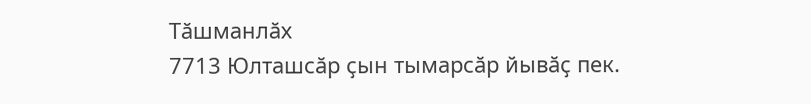Тӑшманлӑх
7713 Юлташсӑр ҫын тымарсӑр йывӑҫ пек.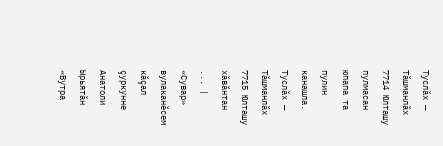Туслӑх — Тӑшманлӑх
7714 Юлташу пулмасан юпапа та пулин канашла. Туслӑх — Тӑшманлӑх
7715 Юлташу хӑвӑнтан ... |
«Сувар» вулаканӗсем кăçал çуркунне Анатоли Ырьятăн «Вутра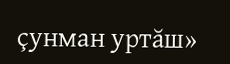çунман уртăш»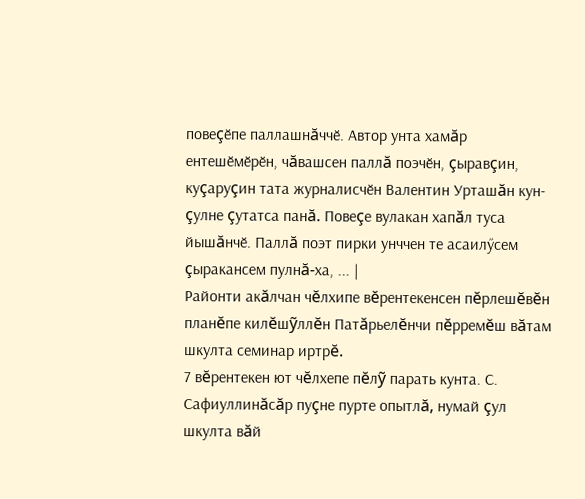повеçӗпе паллашнăччӗ. Автор унта хамăр ентешӗмӗрӗн, чăвашсен паллă поэчӗн, çыравçин, куçаруçин тата журналисчӗн Валентин Урташăн кун-çулне çутатса панă. Повеçе вулакан хапăл туса йышăнчӗ. Паллă поэт пирки унччен те асаилӳсем çыракансем пулнă-ха, ... |
Районти акăлчан чĕлхипе вĕрентекенсен пĕрлешĕвĕн планĕпе килĕшỹллĕн Патăрьелĕнчи пĕрремĕш вăтам шкулта семинар иртрĕ.
7 вĕрентекен ют чĕлхепе пĕлỹ парать кунта. С. Сафиуллинăсăр пуçне пурте опытлă, нумай çул шкулта вăй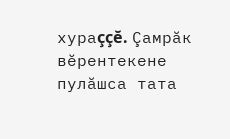хураççĕ. Çамрăк вĕрентекене пулăшса тата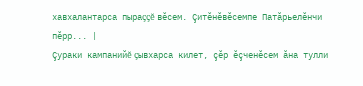хавхалантарса пыраççĕ вĕсем. Çитĕнĕвĕсемпе Патăрьелĕнчи пĕрр... |
Çураки кампанийĕ çывхарса килет, çĕр ĕçченĕсем ăна тулли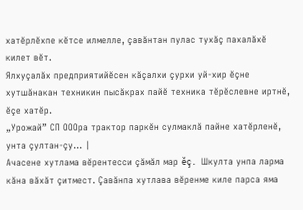хатĕрлĕхпе кĕтсе илмелле, çавăнтан пулас тухăç пахалăхĕ килет вĕт.
Ялхуçалăх предприятийĕсен кăçалхи çурхи уй-хир ĕçне хутшăнакан техникин пысăкрах пайĕ техника тĕрĕслевне иртнĕ, ĕçе хатĕр.
„Урожай” СП ОООра трактор паркĕн сулмаклă пайне хатĕрленĕ, унта çултан-çу... |
Ачасене хутлама вĕрентесси çăмăл мар ĕç. Шкулта унпа ларма кăна вăхăт çитмест. Çавăнпа хутлава вĕренме киле парса яма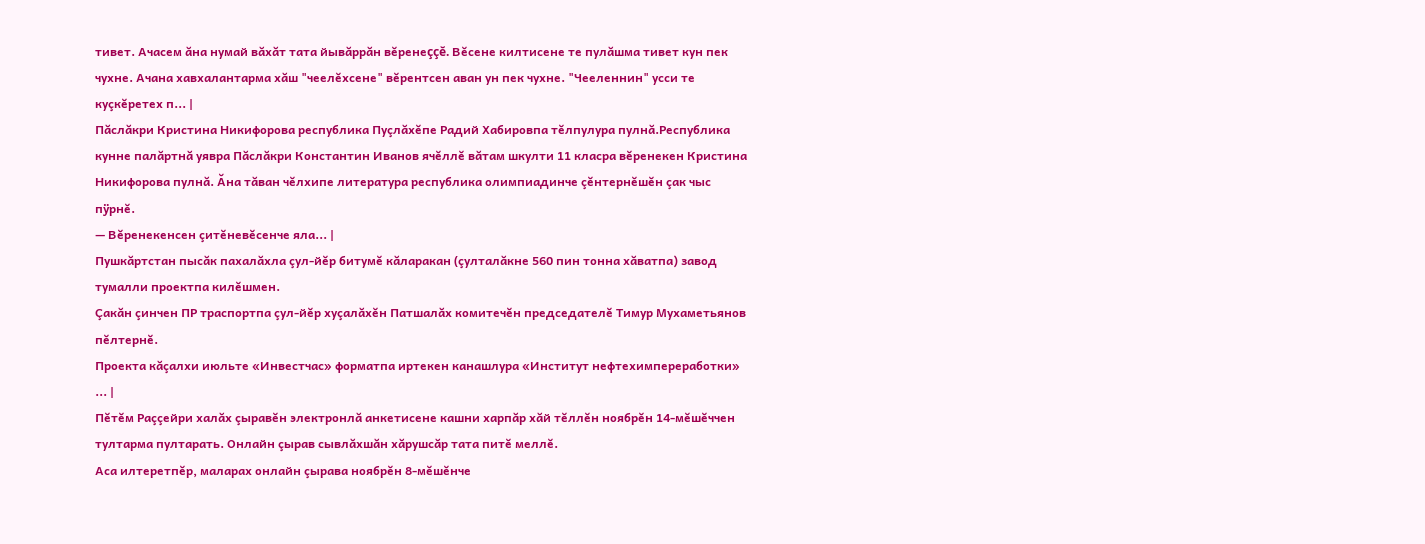тивет. Ачасем ăна нумай вăхăт тата йывăррăн вĕренеççĕ. Вĕсене килтисене те пулăшма тивет кун пек чухне. Ачана хавхалантарма хăш "чеелĕхсене" вĕрентсен аван ун пек чухне. "Чееленнин" усси те куçкĕретех п... |
Пăслăкри Кристина Никифорова республика Пуçлăхĕпе Радий Хабировпа тĕлпулура пулнă.Республика кунне палăртнă уявра Пăслăкри Константин Иванов ячĕллĕ вăтам шкулти 11 класра вĕренекен Кристина Никифорова пулнă. Ăна тăван чĕлхипе литература республика олимпиадинче çĕнтернĕшĕн çак чыс пÿрнĕ.
— Вĕренекенсен çитĕневĕсенче яла... |
Пушкăртстан пысăк пахалăхла çул-йĕр битумĕ кăларакан (çулталăкне 560 пин тонна хăватпа) завод тумалли проектпа килĕшмен.
Çакăн çинчен ПР траспортпа çул-йĕр хуçалăхĕн Патшалăх комитечĕн председателĕ Тимур Мухаметьянов пĕлтернĕ.
Проекта кăçалхи июльте «Инвестчас» форматпа иртекен канашлура «Институт нефтехимпереработки» ... |
Пĕтĕм Раççейри халăх çыравĕн электронлă анкетисене кашни харпăр хăй тĕллĕн ноябрĕн 14-мĕшĕччен тултарма пултарать. Онлайн çырав сывлăхшăн хăрушсăр тата питĕ меллĕ.
Аса илтеретпĕр, маларах онлайн çырава ноябрĕн 8-мĕшĕнче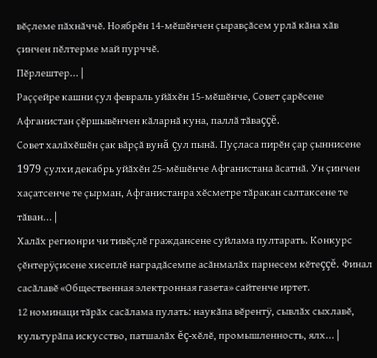вĕçлеме пăхнăччĕ. Ноябрĕн 14-мĕшĕнчен çыравçăсем урлă кăна хăв çинчен пĕлтерме май пурччĕ.
Пĕрлештер... |
Раççейре кашни çул февраль уйăхĕн 15-мĕшĕнче, Совет çарĕсене Афганистан çĕршывĕнчен кăларнă куна, паллă тăваççĕ.
Совет халăхĕшĕн çак вăрçă вунă çул пынă. Пуçласа пирĕн çар çыннисене 1979 çулхи декабрь уйăхĕн 25-мĕшĕнче Афганистана ăсатнă. Ун çинчен хаçатсенче те çырман, Афганистанра хĕсметре тăракан салтаксене те тăван... |
Халăх регионри чи тивĕçлĕ граждансене суйлама пултарать. Конкурс çĕнтерÿçисене хисеплĕ наградăсемпе асăнмалăх парнесем кĕтеççĕ. Финал сасăлавĕ «Общественная электронная газета» сайтенче иртет.
12 номинаци тăрăх сасăлама пулать: наукăпа вĕрентÿ, сывлăх сыхлавĕ, культурăпа искусство, патшалăх ĕç-хĕлĕ, промышленность, ялх... |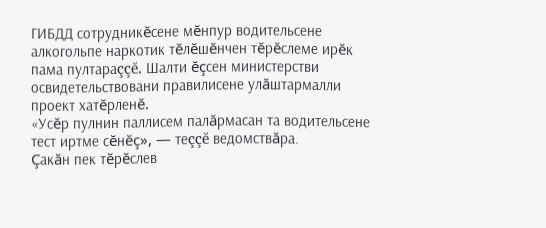ГИБДД сотрудникĕсене мĕнпур водительсене алкогольпе наркотик тĕлĕшĕнчен тĕрĕслеме ирĕк пама пултараççĕ. Шалти ĕçсен министерстви освидетельствовани правилисене улăштармалли проект хатĕрленĕ.
«Усĕр пулнин паллисем палăрмасан та водительсене тест иртме сĕнĕç», — теççĕ ведомствăра.
Çакăн пек тĕрĕслев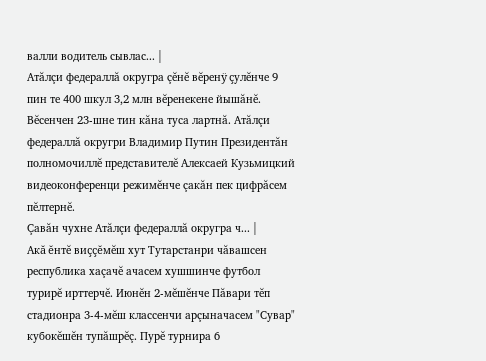валли водитель сывлас... |
Атăлçи федераллă округра çĕнĕ вĕренÿ çулĕнче 9 пин те 400 шкул 3,2 млн вĕренекене йышăнĕ. Вĕсенчен 23-шне тин кăна туса лартнă. Атăлçи федераллă округри Владимир Путин Президентăн полномочиллĕ представителĕ Алексаей Кузьмицкий видеоконференци режимĕнче çакăн пек цифрăсем пĕлтернĕ.
Çавăн чухне Атăлçи федераллă округра ч... |
Акă ĕнтĕ виççĕмĕш хут Тутарстанри чăвашсен республика хаçачĕ ачасем хушшинче футбол турирĕ ирттерчĕ. Июнĕн 2-мĕшĕнче Пăвари тĕп стадионра 3-4-мĕш классенчи арçыначасем "Сувар" кубокĕшĕн тупăшрĕç. Пурĕ турнира 6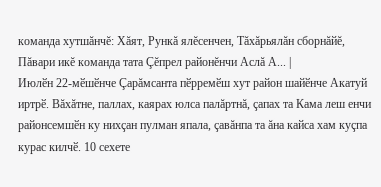команда хутшăнчĕ: Хăят, Рункă ялĕсенчен, Тăхăрьялăн сборнăйĕ, Пăвари икĕ команда тата Çĕпрел районĕнчи Аслă А... |
Июлӗн 22-мӗшӗнче Çарăмсанта пӗрремӗш хут район шайӗнче Акатуй иртрӗ. Вăхăтне, паллах, каярах юлса палăртнă, çапах та Кама леш енчи районсемшӗн ку нихçан пулман япала, çавăнпа та ăна кайса хам куçпа курас килчӗ. 10 сехете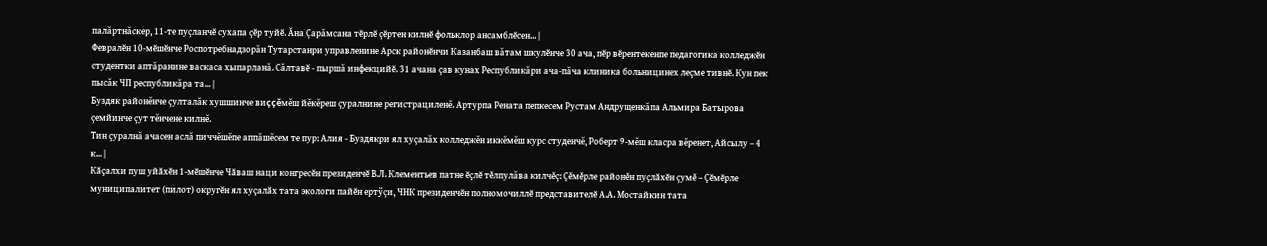палăртнăскер, 11-те пуçланчӗ сухапа çӗр туйӗ. Ăна Çарăмсана тӗрлӗ çӗртен килнӗ фольклор ансамблӗсен... |
Февралӗн 10-мӗшӗнче Роспотребнадзорăн Тутарстанри управленине Арск районӗнчи Казанбаш вăтам шкулӗнче 30 ача, пӗр вӗрентекенпе педагогика колледжӗн студентки аптăранине васкаса хыпарланă. Сăлтавӗ - пыршă инфекцийӗ. 31 ачана çав кунах Республикăри ача-пăча клиника больницинех леçме тивнӗ. Кун пек пысăк ЧП республикăра та... |
Буздяк районĕнче çулталăк хушшинче виççĕмĕш йĕкĕреш çуралнине регистрациленĕ. Артурпа Рената пепкесем Рустам Андрущенкăпа Альмира Батырова çемйинче çут тĕнчене килнĕ.
Тин çуралнă ачасен аслă пиччĕшĕпе аппăшĕсем те пур: Алия - Буздякри ял хуçалăх колледжĕн иккĕмĕш курс студенчĕ‚ Роберт 9-мĕш класра вĕренет‚ Айсылу – 4 к... |
Кӑҫалхи пуш уйӑхӗн 1-мӗшӗнче Чӑваш наци конгресӗн президенчӗ В.Л. Клементьев патне ӗҫлӗ тěлпулăва килчěç: Ҫěмěрле районěн пуҫлӑхӗн çумě – Ҫӗмӗрле муниципалитет (пилот) округӗн ял хуҫалӑх тата экологи пайӗн ертÿçи, ЧНК президенчӗн полномочиллӗ представителӗ А.А. Мостайкин тата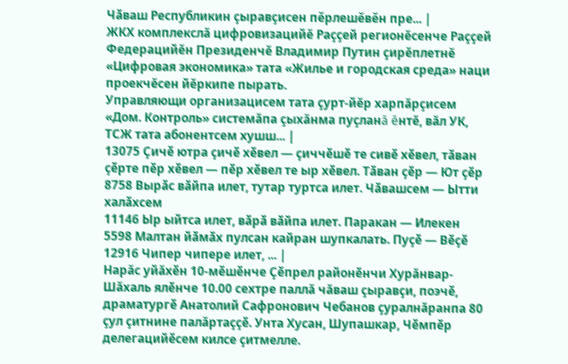Чӑваш Республикин çыравçисен пěрлешěвěн пре... |
ЖКХ комплекслă цифровизацийĕ Раççей регионĕсенче Раççей Федерацийĕн Президенчĕ Владимир Путин çирĕплетнĕ «Цифровая экономика» тата «Жилье и городская среда» наци проекчĕсен йĕркипе пырать.
Управляющи организацисем тата çурт-йĕр харпăрçисем «Дом. Контроль» системăпа çыхăнма пуçланă ĕнтĕ, вăл УК, ТСЖ тата абонентсем хушш... |
13075 Ҫичӗ ютра ҫичӗ хӗвел — ҫиччӗшӗ те сивӗ хӗвел, тӑван ҫӗрте пӗр хӗвел — пӗр хӗвел те ыр хӗвел. Тӑван ҫӗр — Ют ҫӗр
8758 Вырӑс вӑйпа илет, тутар туртса илет. Чӑвашсем — Ытти халӑхсем
11146 Ыр ыйтса илет, вӑрӑ вӑйпа илет. Паракан — Илекен
5598 Малтан йӑмӑх пулсан кайран шупкалать. Пуҫӗ — Вӗҫӗ
12916 Чипер чипере илет, ... |
Нарăс уйăхӗн 10-мӗшӗнче Çӗпрел районӗнчи Хурăнвар-Шăхаль ялӗнче 10.00 сехтре паллă чăваш çыравçи, поэчӗ, драматургӗ Анатолий Сафронович Чебанов çуралнăранпа 80 çул çитнине палăртаççӗ. Унта Хусан, Шупашкар, Чӗмпӗр делегацийӗсем килсе çитмелле.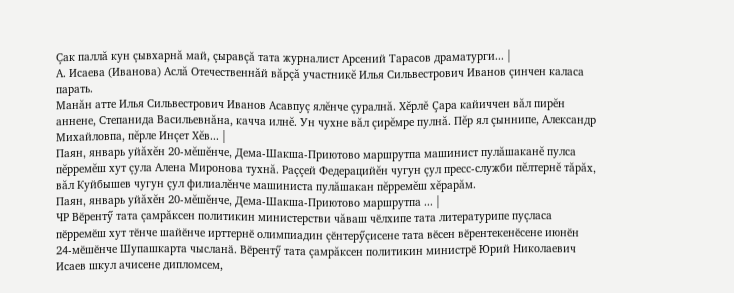Çак паллă кун çывхарнă май, çыравçă тата журналист Арсений Тарасов драматурги... |
А. Исаева (Иванова) Аслă Отечественнăй вăрçă участникĕ Илья Сильвестрович Иванов çинчен каласа парать.
Манăн атте Илья Сильвестрович Иванов Асавпуç ялĕнче çуралнă. Хĕрлĕ Çара кайиччен вăл пирĕн аннене, Степанида Васильевнăна, качча илнĕ. Ун чухне вăл çирĕмре пулнă. Пĕр ял çыннипе, Александр Михайловпа, пĕрле Инçет Хĕв... |
Паян‚ январь уйăхĕн 20-мĕшĕнче‚ Дема-Шакша-Приютово маршрутпа машинист пулăшаканĕ пулса пĕрремĕш хут çула Алена Миронова тухнă. Раççей Федерацийĕн чугун çул пресс-служби пĕлтернĕ тăрăх‚ вăл Куйбышев чугун çул филиалĕнче машиниста пулăшакан пĕрремĕш хĕрарăм.
Паян‚ январь уйăхĕн 20-мĕшĕнче‚ Дема-Шакша-Приютово маршрутпа ... |
ЧР Вӗрентӳ тата çамрăксен политикин министерстви чăваш чӗлхипе тата литературипе пуçласа пӗрремӗш хут тӗнче шайӗнче ирттернӗ олимпиадин çӗнтерӳçисене тата вӗсен вӗрентекенӗсене июнӗн 24-мӗшӗнче Шупашкарта чысланӑ. Вӗрентӳ тата çамрăксен политикин министрӗ Юрий Николаевич Исаев шкул ачисене дипломсем,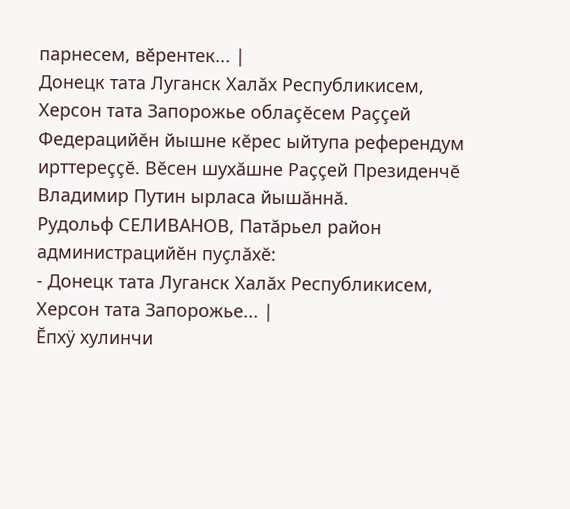парнесем, вӗрентек... |
Донецк тата Луганск Халăх Республикисем, Херсон тата Запорожье облаçĕсем Раççей Федерацийĕн йышне кĕрес ыйтупа референдум ирттереççĕ. Вĕсен шухăшне Раççей Президенчĕ Владимир Путин ырласа йышăннă.
Рудольф СЕЛИВАНОВ, Патăрьел район администрацийĕн пуçлăхĕ:
- Донецк тата Луганск Халăх Республикисем, Херсон тата Запорожье... |
Ĕпхÿ хулинчи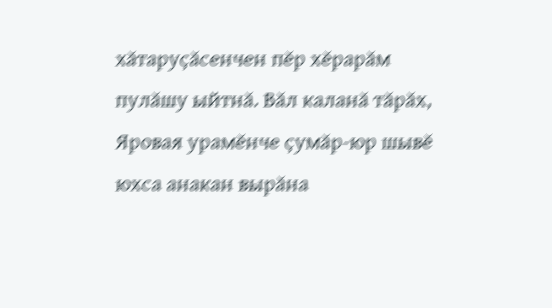хăтаруçăсенчен пĕр хĕрарăм пулăшу ыйтнă. Вăл каланă тăрăх‚ Яровая урамĕнче çумăр-юр шывĕ юхса анакан вырăна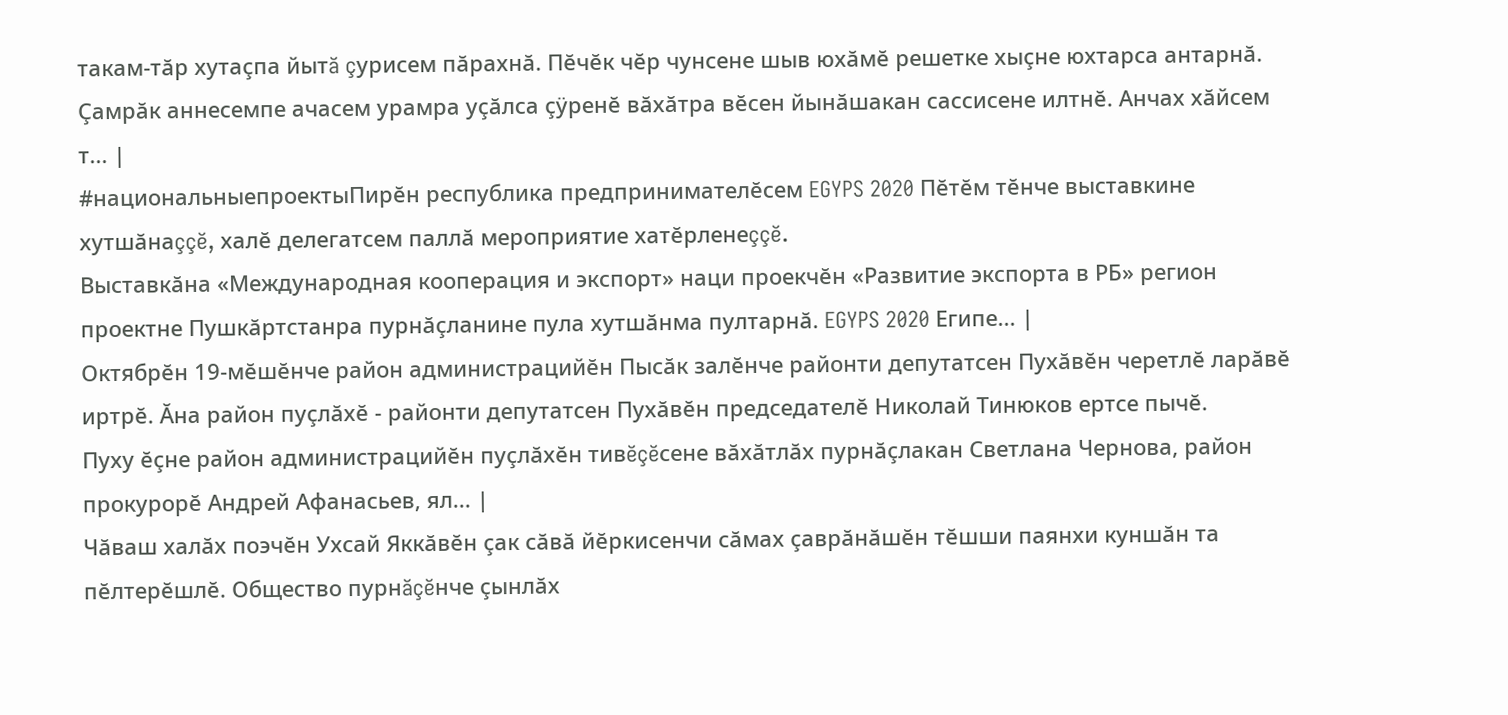такам-тăр хутаçпа йытă çурисем пăрахнă. Пĕчĕк чĕр чунсене шыв юхăмĕ решетке хыçне юхтарса антарнă. Çамрăк аннесемпе ачасем урамра уçăлса çÿренĕ вăхăтра вĕсен йынăшакан сассисене илтнĕ. Анчах хăйсем т... |
#национальныепроектыПирĕн республика предпринимателĕсем EGYPS 2020 Пĕтĕм тĕнче выставкине хутшăнаççĕ, халĕ делегатсем паллă мероприятие хатĕрленеççĕ.
Выставкăна «Международная кооперация и экспорт» наци проекчĕн «Развитие экспорта в РБ» регион проектне Пушкăртстанра пурнăçланине пула хутшăнма пултарнă. EGYPS 2020 Египе... |
Октябрĕн 19-мĕшĕнче район администрацийĕн Пысăк залĕнче районти депутатсен Пухăвĕн черетлĕ ларăвĕ иртрĕ. Ăна район пуçлăхĕ - районти депутатсен Пухăвĕн председателĕ Николай Тинюков ертсе пычĕ.
Пуху ĕçне район администрацийĕн пуçлăхĕн тивĕçĕсене вăхăтлăх пурнăçлакан Светлана Чернова, район прокурорĕ Андрей Афанасьев, ял... |
Чăваш халăх поэчĕн Ухсай Яккăвĕн çак сăвă йĕркисенчи сăмах çаврăнăшĕн тĕшши паянхи куншăн та пĕлтерĕшлĕ. Общество пурнăçĕнче çынлăх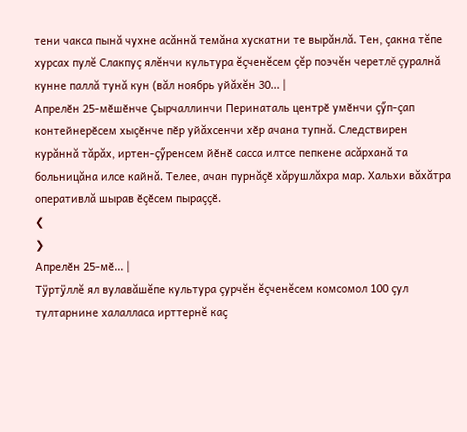тени чакса пынă чухне асăннă темăна хускатни те вырăнлă. Тен, çакна тĕпе хурсах пулĕ Слакпуç ялĕнчи культура ĕçченĕсем çĕр поэчĕн черетлĕ çуралнă кунне паллă тунă кун (вăл ноябрь уйăхĕн 30... |
Апрелӗн 25-мӗшӗнче Çырчаллинчи Перинаталь центрӗ умӗнчи çӳп-çап контейнерӗсем хыçӗнче пӗр уйăхсенчи хӗр ачана тупнă. Следствирен курăннă тăрăх, иртен-çӳренсем йӗнӗ сасса илтсе пепкене асăрханă та больницăна илсе кайнă. Телее, ачан пурнăçӗ хăрушлăхра мар. Хальхи вăхăтра оперативлă шырав ӗçӗсем пыраççӗ.
❮
❯
Апрелӗн 25-мӗ... |
Тÿртÿллĕ ял вулавăшĕпе культура çурчĕн ĕçченĕсем комсомол 100 çул тултарнине халалласа ирттернĕ каç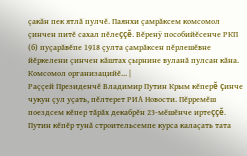çакăн пек ятлă пулчĕ. Паянхи çамрăксем комсомол çинчен питĕ сахал пĕлеççĕ. Вĕренÿ пособийĕсенче РКП (б) пуçарăвĕпе 1918 çулта çамрăксен пĕрлешĕвне йĕркелени çинчен кăштах çырнине вуланă пулсан кăна.
Комсомол организацийĕ... |
Раççей Президенчĕ Владимир Путин Крым кĕперĕ çинче чукун çул уçать, пĕлтерет РИА Новости. Пĕрремĕш поездсем кĕпер тăрăх декабрĕн 23-мĕшĕнче иртеççĕ.
Путин кĕпĕр тунă строительсемпе курса калаçать тата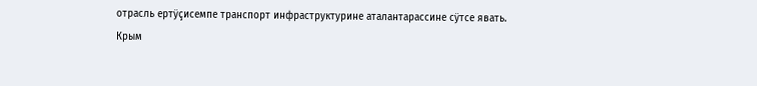отрасль ертÿçисемпе транспорт инфраструктурине аталантарассине сÿтсе явать.
Крым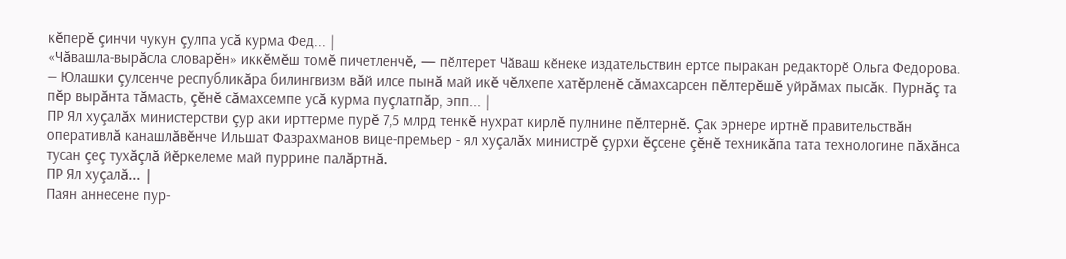кĕперĕ çинчи чукун çулпа усă курма Фед... |
«Чăвашла-вырăсла словарĕн» иккĕмĕш томĕ пичетленчĕ, — пӗлтерет Чӑваш кӗнеке издательствин ертсе пыракан редакторӗ Ольга Федорова. — Юлашки çулсенче республикăра билингвизм вăй илсе пынă май икĕ чĕлхепе хатĕрленĕ сăмахсарсен пĕлтерĕшĕ уйрăмах пысăк. Пурнăç та пĕр вырăнта тăмасть, çĕнĕ сăмахсемпе усă курма пуçлатпăр, эпп... |
ПР Ял хуçалăх министерстви çур аки ирттерме пурĕ 7,5 млрд тенкĕ нухрат кирлĕ пулнине пĕлтернĕ. Çак эрнере иртнĕ правительствăн оперативлă канашлăвĕнче Ильшат Фазрахманов вице-премьер - ял хуçалăх министрĕ çурхи ĕçсене çĕнĕ техникăпа тата технологине пăхăнса тусан çеç тухăçлă йĕркелеме май пуррине палăртнă.
ПР Ял хуçалă... |
Паян аннесене пур-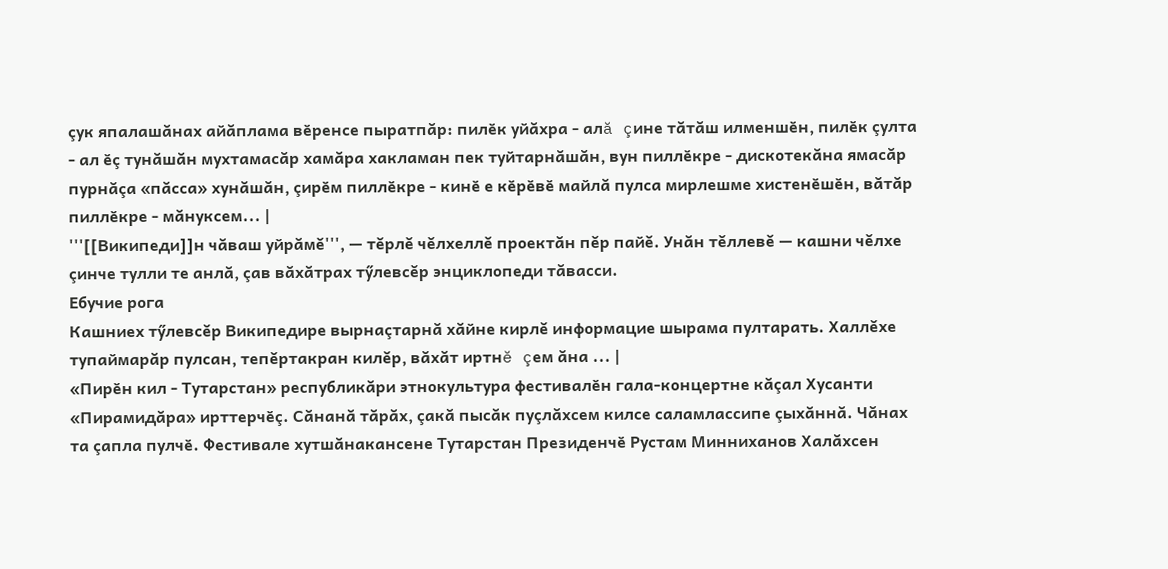çук япалашăнах айăплама вӗренсе пыратпăр: пилӗк уйăхра - алă çине тăтăш илменшӗн, пилӗк çулта - ал ӗç тунăшăн мухтамасăр хамăра хакламан пек туйтарнăшăн, вун пиллӗкре - дискотекăна ямасăр пурнăçа «пăсса» хунăшăн, çирӗм пиллӗкре - кинӗ е кӗрӗвӗ майлă пулса мирлешме хистенӗшӗн, вăтăр пиллӗкре - мăнуксем... |
'''[[Википеди]]н чăваш уйрăмĕ''', — тĕрлĕ чĕлхеллĕ проектăн пĕр пайĕ. Унăн тĕллевĕ — кашни чĕлхе çинче тулли те анлă, çав вăхăтрах тӳлевсĕр энциклопеди тăвасси.
Ебучие рога
Кашниех тӳлевсĕр Википедире вырнаçтарнă хăйне кирлĕ информацие шырама пултарать. Халлĕхе тупаймарăр пулсан, тепĕртакран килĕр, вăхăт иртнĕ çем ăна ... |
«Пирӗн кил - Тутарстан» республикăри этнокультура фестивалӗн гала-концертне кăçал Хусанти «Пирамидăра» ирттерчӗç. Сăнанă тăрăх, çакă пысăк пуçлăхсем килсе саламлассипе çыхăннă. Чăнах та çапла пулчӗ. Фестивале хутшăнакансене Тутарстан Президенчӗ Рустам Минниханов Халăхсен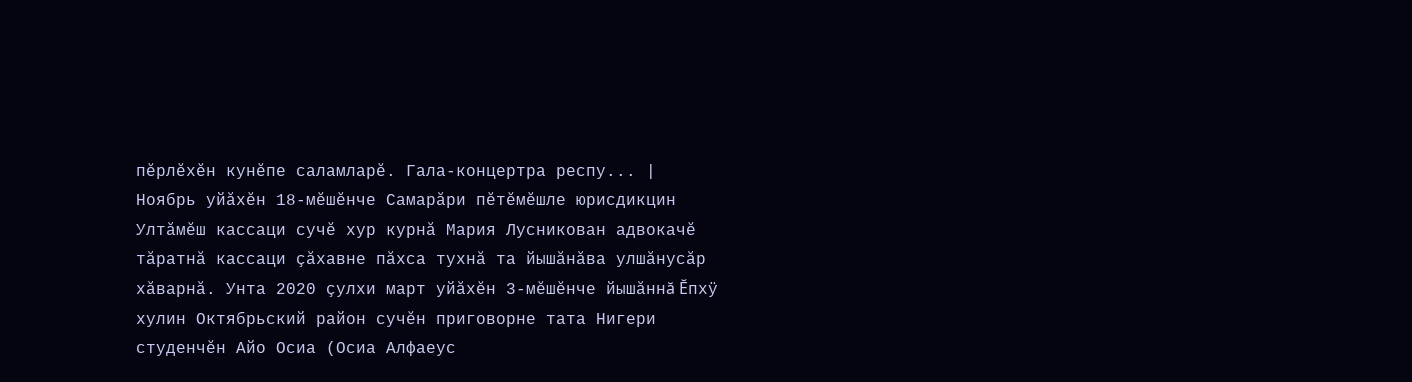пӗрлӗхӗн кунӗпе саламларӗ. Гала-концертра респу... |
Ноябрь уйăхĕн 18-мĕшĕнче Самарăри пĕтĕмĕшле юрисдикцин Ултăмĕш кассаци сучĕ хур курнă Мария Лусникован адвокачĕ тăратнă кассаци çăхавне пăхса тухнă та йышăнăва улшăнусăр хăварнă. Унта 2020 çулхи март уйăхĕн 3-мĕшĕнче йышăннă Ĕпхÿ хулин Октябрьский район сучĕн приговорне тата Нигери студенчĕн Айо Осиа (Осиа Алфаеус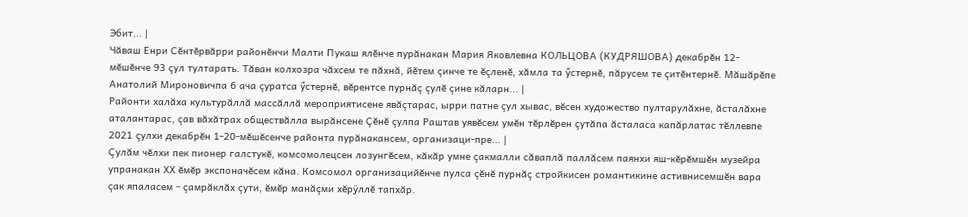Эбит... |
Чăваш Енри Сӗнтӗрвăрри районӗнчи Малти Пукаш ялӗнче пурăнакан Мария Яковлевна КОЛЬЦОВА (КУДРЯШОВА) декабрӗн 12-мӗшӗнче 93 çул тултарать. Тăван колхозра чăхсем те пăхнă, йӗтем çинче те ӗçленӗ, хăмла та ӳстернӗ, пăрусем те çитӗнтернӗ. Мăшăрӗпе Анатолий Мироновичпа 6 ача çуратса ӳстернӗ, вӗрентсе пурнăç çулӗ çине кăларн... |
Районти халăха культурăллă массăллă мероприятисене явăçтарас, ырри патне çул хывас, вĕсен художество пултарулăхне, ăсталăхне аталантарас, çав вăхăтрах обществăлла вырăнсене Çĕнĕ çулпа Раштав уявĕсем умĕн тĕрлĕрен çутăпа ăсталаса капăрлатас тĕллевпе 2021 çулхи декабрĕн 1-20-мĕшĕсенче районта пурăнакансем, организаци-пре... |
Çулăм чĕлхи пек пионер галстукĕ, комсомолецсен лозунгĕсем, кăкăр умне çакмалли сăваплă паллăсем паянхи яш-кĕрĕмшĕн музейра упранакан ХХ ĕмĕр экспоначĕсем кăна. Комсомол организацийĕнче пулса çĕнĕ пурнăç стройкисен романтикине астивнисемшĕн вара çак япаласем - çамрăклăх çути, ĕмĕр манăçми хĕрÿллĕ тапхăр.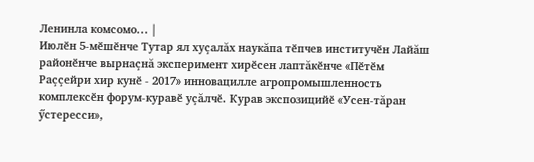Ленинла комсомо... |
Июлӗн 5-мӗшӗнче Тутар ял хуçалăх наукăпа тӗпчев институчӗн Лайăш районӗнче вырнаçнă эксперимент хирӗсен лаптăкӗнче «Пӗтӗм Раççейри хир кунӗ - 2017» инновацилле агропромышленность комплексӗн форум-куравӗ уçăлчӗ. Курав экспозицийӗ «Усен-тăран ӳстересси»,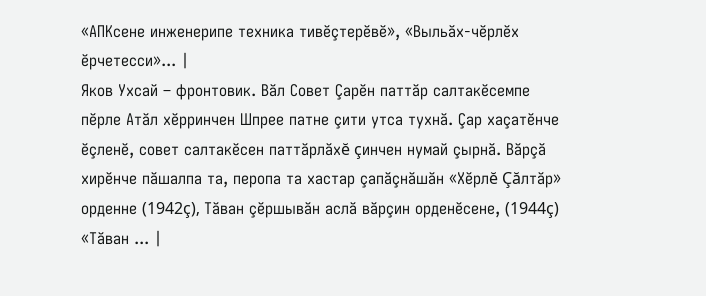«АПКсене инженерипе техника тивӗçтерӗвӗ», «Выльăх-чӗрлӗх ӗрчетесси»... |
Яков Ухсай – фронтовик. Вăл Совет Çарĕн паттăр салтакĕсемпе пĕрле Атăл хĕрринчен Шпрее патне çити утса тухнă. Çар хаçатĕнче ĕçленĕ, совет салтакĕсен паттăрлăхĕ çинчен нумай çырнă. Вăрçă хирĕнче пăшалпа та‚ перопа та хастар çапăçнăшăн «Хĕрлĕ Çăлтăр» орденне (1942ç)‚ Тăван çĕршывăн аслă вăрçин орденĕсене, (1944ç) «Тăван ... |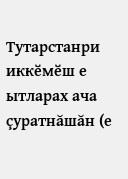Тутарстанри иккӗмӗш е ытларах ача çуратнăшăн (е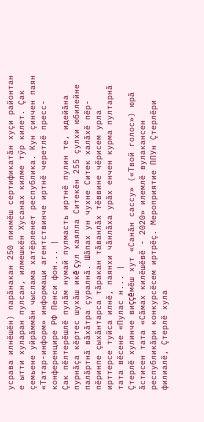усрава илнӗшӗн) парăнакан 250 пинмӗш сертификатăн хуçи районтан е ытти хуларан пулсан, илмешкӗн Хусанах килме тӳр килет. Çак çемьене уйрăммăн чыслама хатӗрленет республика. Кун çинчен паян «Татар-информ» информаци агентствинче иртнӗ черетлӗ пресс-конференцире РФ Пенси фон... |
Çак пĕлтерĕшлĕ пулăм нумай пулмасть иртнĕ пулин те, идейăна пурнăçа кĕртес шухăш икĕ çул каялла Ситекĕн 255 çулхи юбилейне палăртнă вăхăтра çуралнă. Шăпах ун чухне Ситек халăхĕ пĕр-пĕринпе çыхăнтарса тăракан тăванлăх тĕввине чĕрисем урла ирттерсе туйса илнĕ, паянхи чăнлăха урăх енчен курма пултарнă тата вĕсене «Пулас н... |
Çтерлĕ хулинче виççĕмĕш хут «Санăн сассу» («Твой голос») юрă ăстисен тата «Сăмах килĕшĕвĕ - 2020» илемлĕ вулакансен республикăри конкурсĕсем иртрĕç. Мероприятие ППУн Çтерлĕри филиалĕ, Çтерлĕ хула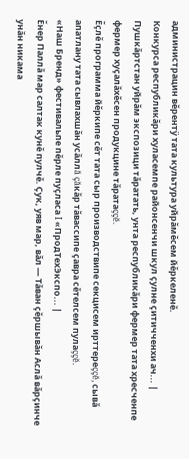администрацин вĕрентÿ тата культура уйрăмĕсем йĕркеленĕ.
Конкурса республикăри хуласемпе районсенчи шкул çулне çитичченхи ач... |
Пушкăртстан уйрăм экспозици тăратать, унта республикăри фермер тата хресченпе фермер хуçалăхĕсен продукцине тăратаççĕ.
Ĕçлĕ программа йĕркипе сĕт тата сыр производствипе секцисем ирттереççĕ, сывă апатлану тата сывлахшăн усăллă çăкăр тăвассипе çавра сĕтелсем пулаççĕ.
«Наш Бренд» фестивальпе пĕрле пуçласа I «ПродТехЭкспо... |
Ĕнер Паллă мар салтак кунĕ пулчĕ. Çук, уяв мар, вăл — Тăван çĕршывăн Аслă вăрçинче унăн никама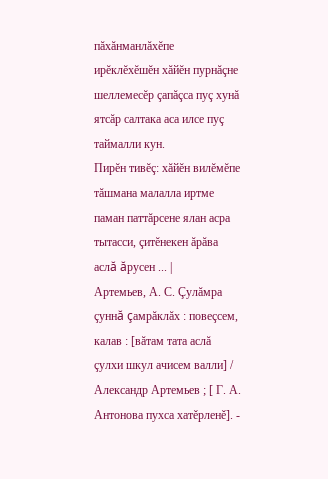пăхăнманлăхĕпе ирĕклĕхĕшĕн хăйĕн пурнăçне шеллемесĕр çапăçса пуç хунă ятсăр салтака аса илсе пуç таймалли кун.
Пирĕн тивĕç: хăйĕн вилĕмĕпе тăшмана малалла иртме паман паттăрсене ялан асра тытасси, çитĕнекен ăрăва аслă ăрусен ... |
Артемьев, А. С. Çулăмра çуннă çамрăклăх : повеçсем, калав : [вăтам тата аслă çулхи шкул ачисем валли] / Александр Артемьев ; [ Г. А. Антонова пухса хатěрленě]. -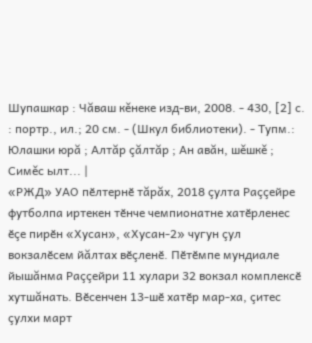Шупашкар : Чăваш кěнеке изд-ви, 2008. - 430, [2] с. : портр., ил.; 20 см. - (Шкул библиотеки). - Тупм.: Юлашки юрă ; Алтăр çăлтăр ; Ан авăн, шěшкě ; Симěс ылт... |
«РЖД» УАО пӗлтернӗ тăрăх, 2018 çулта Раççейре футболпа иртекен тӗнче чемпионатне хатӗрленес ӗçе пирӗн «Хусан», «Хусан-2» чугун çул вокзалӗсем йăлтах вӗçленӗ. Пӗтӗмпе мундиале йышăнма Раççейри 11 хулари 32 вокзал комплексӗ хутшăнать. Вӗсенчен 13-шӗ хатӗр мар-ха, çитес çулхи март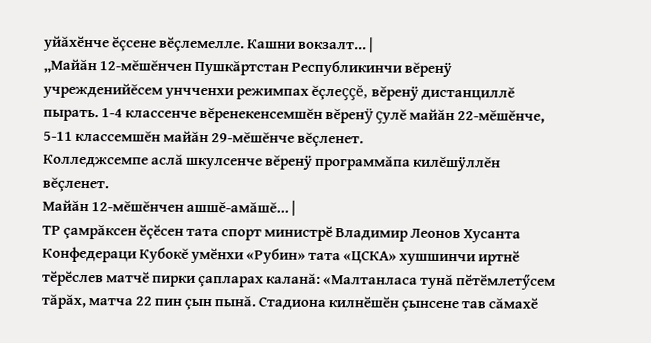уйăхӗнче ӗçсене вӗçлемелле. Кашни вокзалт... |
„Майăн 12-мĕшĕнчен Пушкăртстан Республикинчи вĕренÿ учрежденийĕсем унчченхи режимпах ĕçлеççĕ, вĕренÿ дистанциллĕ пырать. 1-4 классенче вĕренекенсемшĕн вĕренÿ çулĕ майăн 22-мĕшĕнче, 5-11 классемшĕн майăн 29-мĕшĕнче вĕçленет.
Колледжсемпе аслă шкулсенче вĕренÿ программăпа килĕшÿллĕн вĕçленет.
Майăн 12-мĕшĕнчен ашшĕ-амăшĕ... |
ТР çамрăксен ӗçӗсен тата спорт министрӗ Владимир Леонов Хусанта Конфедераци Кубокĕ умӗнхи «Рубин» тата «ЦСКА» хушшинчи иртнӗ тӗрӗслев матчӗ пирки çапларах каланă: «Малтанласа тунă пӗтӗмлетӳсем тăрăх, матча 22 пин çын пынă. Стадиона килнӗшӗн çынсене тав сăмахӗ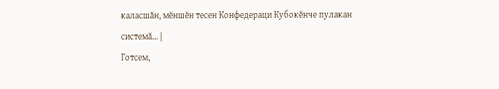каласшăн, мӗншӗн тесен Конфедераци Кубокӗнче пулакан системă... |
Готсем,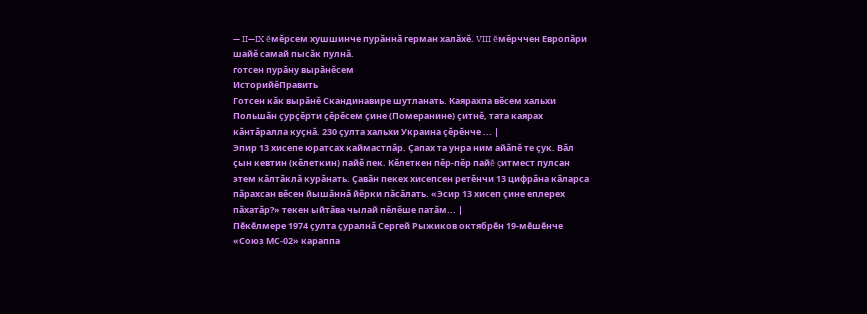— II—IX ĕмĕрсем хушшинче пурăннă герман халăхĕ. VIII ĕмĕрччен Европăри шайĕ самай пысăк пулнă.
готсен пурăну вырăнĕсем
ИсторийĕПравить
Готсен кăк вырăнĕ Скандинавире шутланать. Каярахпа вĕсем хальхи Польшăн çурçĕрти çĕрĕсем çине (Померанине) çитнĕ, тата каярах кăнтăралла куçнă. 230 çулта хальхи Украина çĕрĕнче ... |
Эпир 13 хисепе юратсах каймастпăр. Çапах та унра ним айăпĕ те çук. Вăл çын кевтин (кĕлеткин) пайĕ пек. Кĕлеткен пĕр-пĕр пайĕ çитмест пулсан этем кăлтăклă курăнать. Çавăн пекех хисепсен ретĕнчи 13 цифрăна кăларса пăрахсан вĕсен йышăннă йĕрки пăсăлать. «Эсир 13 хисеп çине еплерех пăхатăр?» текен ыйтăва чылай пĕлĕше патăм... |
Пӗкӗлмере 1974 çулта çуралнă Сергей Рыжиков октябрӗн 19-мӗшӗнче «Союз МС-02» караппа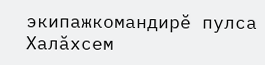экипажкомандирӗ пулса Халăхсем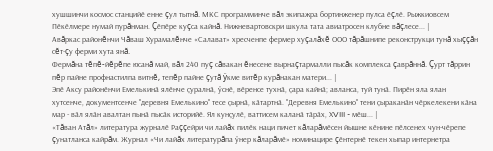хушшинчи космос станцийӗ енне çул тытнă. МКС программинче вăл экипажра бортинженер пулса ӗçлӗ. Рыжкиовсем Пӗкӗлмере нумай пурăнман. Çӗпӗре куçса кайнă. Нижневартовскри шкула тата авиатросен клубне вăçлесе... |
Авăркас районĕнчи Чăваш Хурамалĕнче «Салават» хресченпе фермер хуçалăхĕ ООО тăрăшнипе реконструкци тунă хыççăн сĕт-çу ферми хута янă.
Фермăна тĕпĕ-йĕрĕпе юсанă май, вăл 240 пуç сăвакан ĕнесене вырнаçтармалли пысăк комплекса çаврăннă. Çурт тăррин пĕр пайне профнастилпа витнĕ, тепĕр пайне çутă ÿкме витĕр курăнакан матери... |
Эпӗ Аксу районӗнчи Емелькинӑ ялӗнче ҫуралнӑ, ӳснӗ, вӗренсе тухнӑ, ҫара кайнӑ; авланса, туй тунӑ. Пирӗн яла ялан хутсенче, документсенче "деревня Емелькино" тесе ҫырнӑ, кӑтартнӑ. "Деревня Емелькино" тени ҫыраканӑн чӗркелекени кӑна мар - вӑл ялӑн авалтан пынӑ пысӑк историйӗ. Ял кунҫулӗ, ваттисем каланӑ тӑрӑх, ХVIII - мӗш... |
«Тăван Атăл» литература журналӗ Раççейри чи лайăх пилӗк наци пичет кăларăмӗсен йышне кӗнине пӗлсенех чун-чӗрепе çунатланса кайрăм. Журнал «Чи лайăх литературăпа ӳнер кăларăмӗ» номинацире çӗнтернӗ текен хыпар интернетра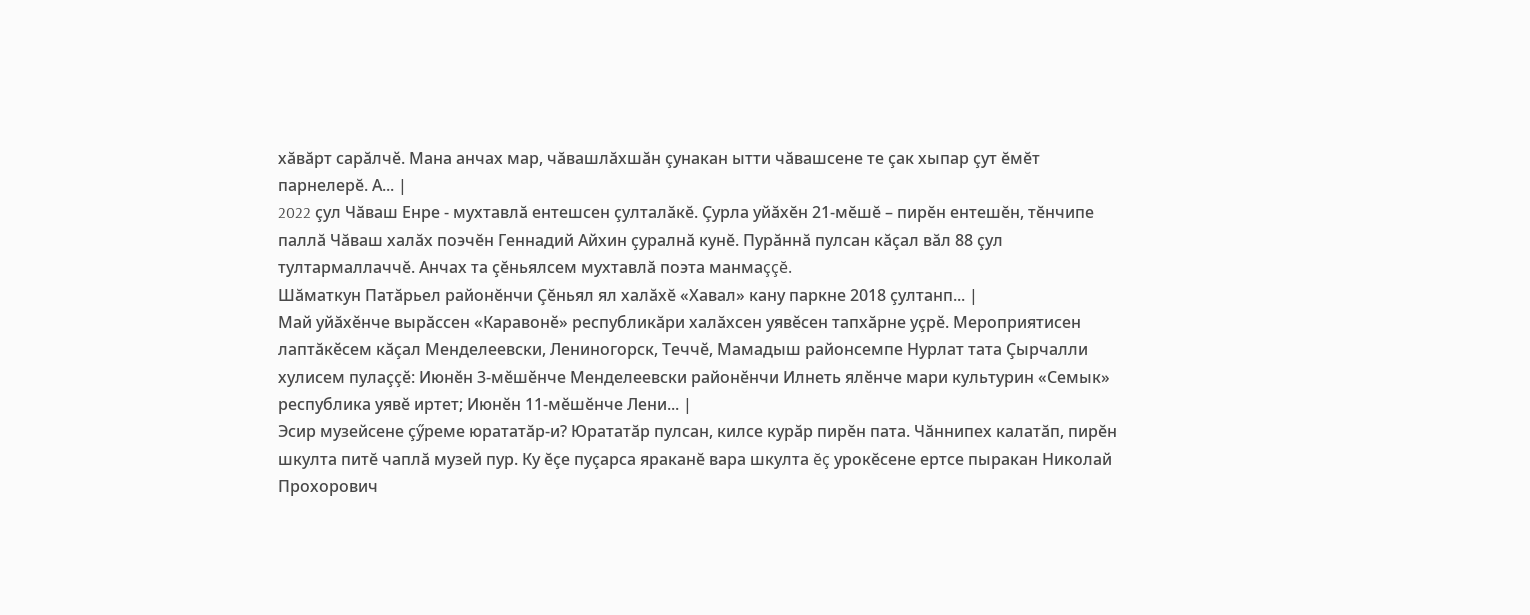хăвăрт сарăлчӗ. Мана анчах мар, чăвашлăхшăн çунакан ытти чăвашсене те çак хыпар çут ĕмĕт парнелерĕ. А... |
2022 çул Чăваш Енре - мухтавлă ентешсен çулталăкĕ. Çурла уйăхĕн 21-мĕшĕ – пирĕн ентешĕн, тĕнчипе паллă Чăваш халăх поэчĕн Геннадий Айхин çуралнă кунĕ. Пурăннă пулсан кăçал вăл 88 çул тултармаллаччĕ. Анчах та çĕньялсем мухтавлă поэта манмаççĕ.
Шăматкун Патăрьел районĕнчи Çĕньял ял халăхĕ «Хавал» кану паркне 2018 çултанп... |
Май уйăхӗнче вырăссен «Каравонӗ» республикăри халăхсен уявӗсен тапхăрне уçрӗ. Мероприятисен лаптăкӗсем кăçал Менделеевски, Лениногорск, Теччӗ, Мамадыш районсемпе Нурлат тата Çырчалли хулисем пулаççӗ: Июнӗн 3-мӗшӗнче Менделеевски районӗнчи Илнеть ялӗнче мари культурин «Семык» республика уявӗ иртет; Июнӗн 11-мӗшӗнче Лени... |
Эсир музейсене çӳреме юрататăр-и? Юрататăр пулсан, килсе курăр пирĕн пата. Чăннипех калатăп, пирĕн шкулта питĕ чаплă музей пур. Ку ĕçе пуçарса яраканĕ вара шкулта ĕç урокĕсене ертсе пыракан Николай Прохорович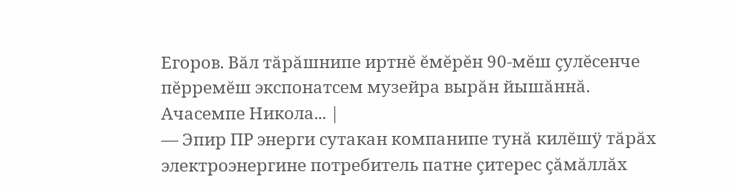Егоров. Вăл тăрăшнипе иртнĕ ĕмĕрĕн 90-мĕш çулĕсенче пĕрремĕш экспонатсем музейра вырăн йышăннă.
Ачасемпе Никола... |
— Эпир ПР энерги сутакан компанипе тунă килĕшÿ тăрăх электроэнергине потребитель патне çитерес çăмăллăх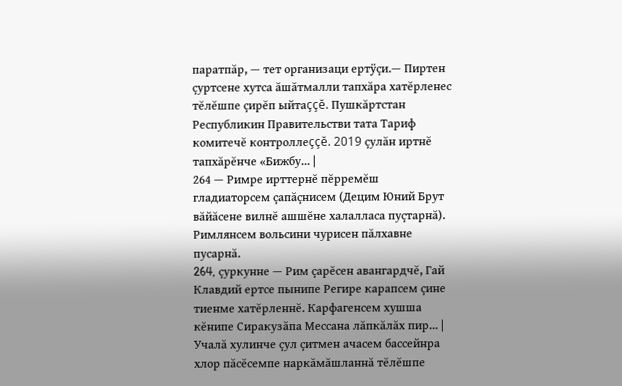паратпăр, — тет организаци ертÿçи.— Пиртен çуртсене хутса ăшăтмалли тапхăра хатĕрленес тĕлĕшпе çирĕп ыйтаççĕ. Пушкăртстан Республикин Правительстви тата Тариф комитечĕ контроллеççĕ. 2019 çулăн иртнĕ тапхăрĕнче «Бижбу... |
264 — Римре ирттернĕ пĕрремĕш гладиаторсем çапăçнисем (Децим Юний Брут вăйăсене вилнĕ ашшĕне халалласа пуçтарнă).
Римлянсем вольсини чурисен пăлхавне пусарнă.
264, çуркунне — Рим çарĕсен авангардчĕ, Гай Клавдий ертсе пынипе Регире карапсем çине тиенме хатĕрленнĕ. Карфагенсем хушша кĕнипе Сиракузăпа Мессана лăпкăлăх пир... |
Учалă хулинче çул çитмен ачасем бассейнра хлор пăсĕсемпе наркăмăшланнă тĕлĕшпе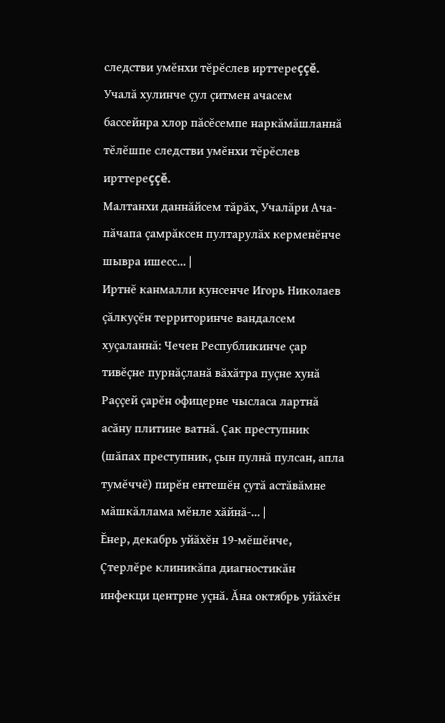следстви умĕнхи тĕрĕслев ирттереççĕ.
Учалă хулинче çул çитмен ачасем бассейнра хлор пăсĕсемпе наркăмăшланнă тĕлĕшпе следстви умĕнхи тĕрĕслев ирттереççĕ.
Малтанхи даннăйсем тăрăх‚ Учалăри Ача-пăчапа çамрăксен пултарулăх керменĕнче шывра ишесс... |
Иртнĕ канмалли кунсенче Игорь Николаев çăлкуçĕн территоринче вандалсем хуçаланнă: Чечен Республикинче çар тивĕçне пурнăçланă вăхăтра пуçне хунă Раççей çарĕн офицерне чысласа лартнă асăну плитине ватнă. Çак преступник (шăпах преступник, çын пулнă пулсан, апла тумĕччĕ) пирĕн ентешĕн çутă астăвăмне мăшкăллама мĕнле хăйнă-... |
Ĕнер, декабрь уйăхĕн 19-мĕшĕнче, Çтерлĕре клиникăпа диагностикăн инфекци центрне уçнă. Ăна октябрь уйăхĕн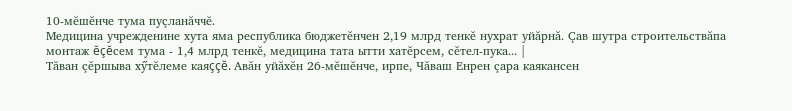10-мĕшĕнче тума пуçланăччĕ.
Медицина учрежденине хута яма республика бюджетĕнчен 2,19 млрд тенкĕ нухрат уйăрнă. Çав шутра строительствăпа монтаж ĕçĕсем тума - 1,4 млрд тенкĕ, медицина тата ытти хатĕрсем, сĕтел-пука... |
Тăван çĕршыва хӳтĕлеме каяççĕ. Авăн уйăхĕн 26-мĕшĕнче, ирпе, Чăваш Енрен çара каякансен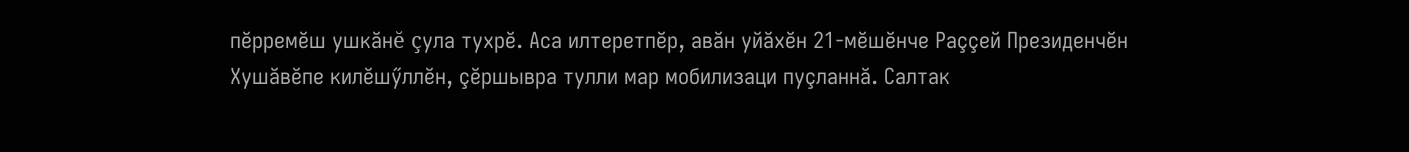пĕрремĕш ушкăнĕ çула тухрĕ. Аса илтеретпĕр, авăн уйăхĕн 21-мĕшĕнче Раççей Президенчĕн Хушăвĕпе килĕшӳллĕн, çĕршывра тулли мар мобилизаци пуçланнă. Салтак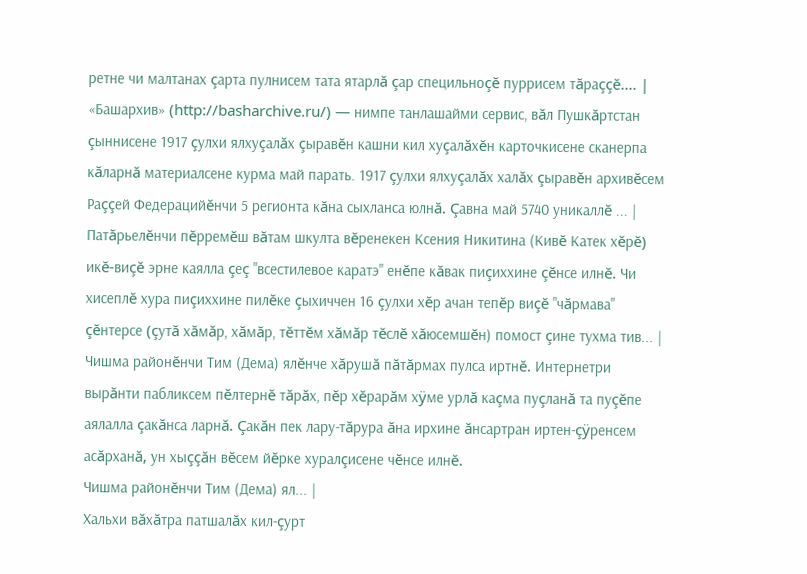ретне чи малтанах çарта пулнисем тата ятарлă çар специльноçĕ пуррисем тăраççĕ.... |
«Башархив» (http://basharchive.ru/) — нимпе танлашайми сервис, вăл Пушкăртстан çыннисене 1917 çулхи ялхуçалăх çыравĕн кашни кил хуçалăхĕн карточкисене сканерпа кăларнă материалсене курма май парать. 1917 çулхи ялхуçалăх халăх çыравĕн архивĕсем Раççей Федерацийĕнчи 5 регионта кăна сыхланса юлнă. Çавна май 5740 уникаллĕ ... |
Патăрьелĕнчи пĕрремĕш вăтам шкулта вĕренекен Ксения Никитина (Кивĕ Катек хĕрĕ) икĕ-виçĕ эрне каялла çеç "всестилевое каратэ" енĕпе кăвак пиçиххине çĕнсе илнĕ. Чи хисеплĕ хура пиçиххине пилĕке çыхиччен 16 çулхи хĕр ачан тепĕр виçĕ "чăрмава" çĕнтерсе (çутă хăмăр, хăмăр, тĕттĕм хăмăр тĕслĕ хăюсемшĕн) помост çине тухма тив... |
Чишма районĕнчи Тим (Дема) ялĕнче хăрушă пăтăрмах пулса иртнĕ. Интернетри вырăнти пабликсем пĕлтернĕ тăрăх, пĕр хĕрарăм хÿме урлă каçма пуçланă та пуçĕпе аялалла çакăнса ларнă. Çакăн пек лару-тăрура ăна ирхине ăнсартран иртен-çÿренсем асăрханă, ун хыççăн вĕсем йĕрке хуралçисене чĕнсе илнĕ.
Чишма районĕнчи Тим (Дема) ял... |
Хальхи вăхăтра патшалăх кил-çурт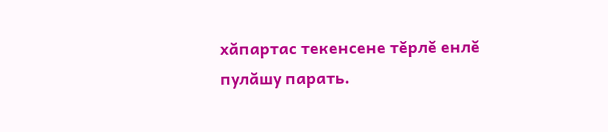хăпартас текенсене тĕрлĕ енлĕ пулăшу парать.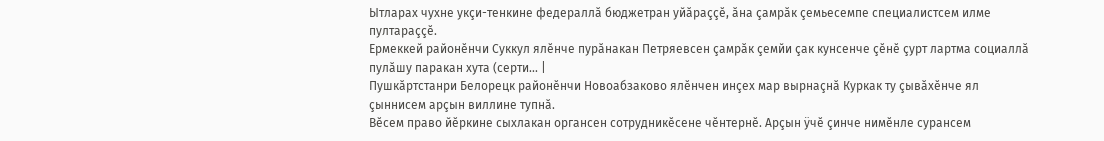Ытларах чухне укçи-тенкине федераллă бюджетран уйăраççĕ, ăна çамрăк çемьесемпе специалистсем илме пултараççĕ.
Ермеккей районĕнчи Суккул ялĕнче пурăнакан Петряевсен çамрăк çемйи çак кунсенче çĕнĕ çурт лартма социаллă пулăшу паракан хута (серти... |
Пушкăртстанри Белорецк районĕнчи Новоабзаково ялĕнчен инçех мар вырнаçнă Куркак ту çывăхĕнче ял çыннисем арçын виллине тупнă.
Вĕсем право йĕркине сыхлакан органсен сотрудникĕсене чĕнтернĕ. Арçын ÿчĕ çинче нимĕнле сурансем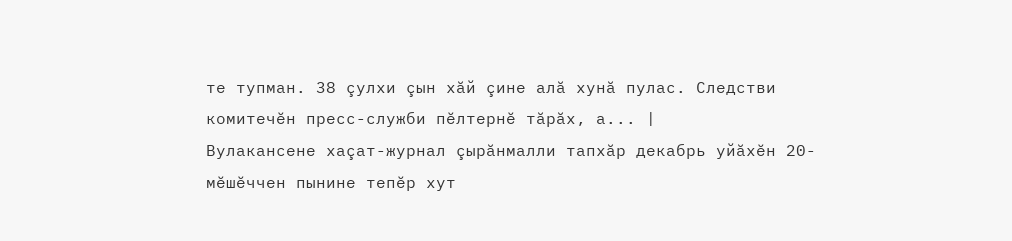те тупман. 38 çулхи çын хăй çине алă хунă пулас. Следстви комитечĕн пресс-служби пĕлтернĕ тăрăх, а... |
Вулакансене хаçат-журнал çырăнмалли тапхăр декабрь уйăхĕн 20-мĕшĕччен пынине тепĕр хут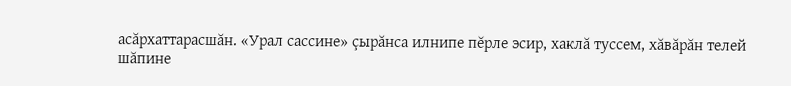асăрхаттарасшăн. «Урал сассине» çырăнса илнипе пĕрле эсир, хаклă туссем, хăвăрăн телей шăпине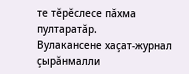те тĕрĕслесе пăхма пултаратăр.
Вулакансене хаçат-журнал çырăнмалли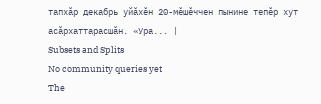тапхăр декабрь уйăхĕн 20-мĕшĕччен пынине тепĕр хут асăрхаттарасшăн. «Ура... |
Subsets and Splits
No community queries yet
The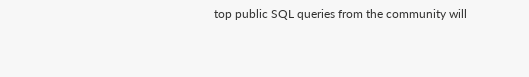top public SQL queries from the community will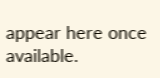appear here once available.